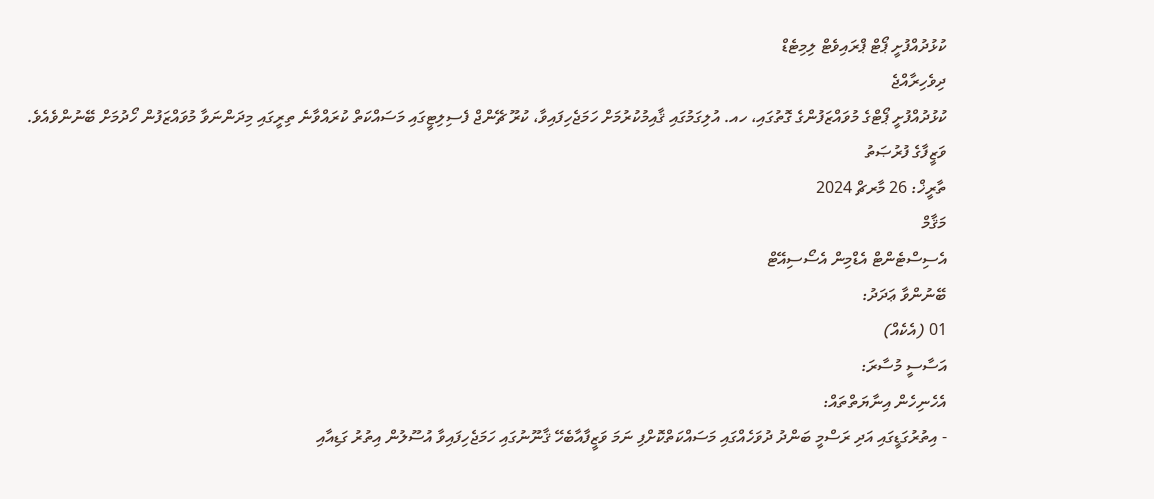ކުޅުދުއްފުށީ ޕޯޓް ޕްރައިވެޓް ލިމިޓެޑް
ދިވެހިރާއްޖެ
ކުޅުދުއްފުށީ ޕޯޓްގެ މުވައްޒަފުންގެ ގޮތުގައި، ހއ. އުލިގަމުގައި ޤާއިމުކުރުމަށް ހަމަޖެހިފައިވާ، ކުރޫ ޗޭންޖް ފެސިލިޓީގައި މަސައްކަތް ކުރައްވާނެ ތިރީގައި މިދަންނަވާ މުވައްޒަފުން ހޯދުމަށް ބޭނުންވެއެވެ.
ވަޒީފާގެ ފުރުޞަތު
ތާރީޚް: 26 މާރޗް 2024
މަޤާމް
އެސިސްޓެންޓް އެޑްމިން އެސޯސިއޭޓް
ބޭނުންވާ ޢަދަދު:
01 (އެކެއް)
އަސާސީ މުސާރަ:
އެހެނިހެން އިނާޔަތްތައް:
- އިތުރުގަޑީގައި އަދި ރަސްމީ ބަންދު ދުވަހެއްގައި މަސައްކަތްކޮށްފި ނަމަ ވަޒީފާއާބެހޭ ޤާނޫނުގައި ހަމަޖެހިފައިވާ އުސޫލުން އިތުރު ގަޑިއާއި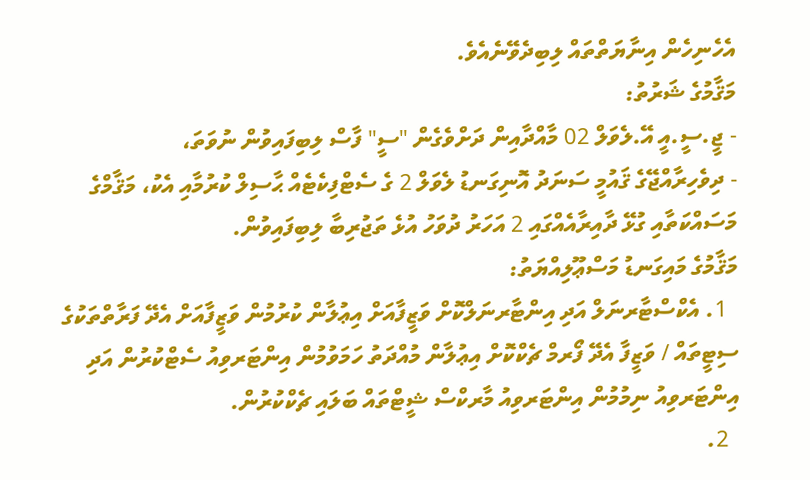އެހެނިހެން އިނާޔަތްތައް ލިބިދެވޭނެއެވެ.
މަޤާމުގެ ޝަރުތު:
- ޖީ.ސީ.އީ އޭ.ލެވަލް 02 މާއްދާއިން ދަށްވެގެން "ސީ" ފާސް ލިބިފައިވުން ނުވަތަ،
- ދިވެހިރާއްޖޭގެ ޤައުމީ ސަނަދު އޮނިގަނޑު ލެވަލް 2 ގެ ސެޓްފިކެޓެއް ޙާސިލް ކުރުމާއި އެކު، މަޤާމްގެ މަސައްކަތާއި ގުޅޭ ދާއިރާއެއްގައި 2 އަހަރު ދުވަހު އުޅެ ތަޖުރިބާ ލިބިފައިވުން.
މަޤާމުގެ މައިގަނޑު މަސްޢޫލިއްޔަތު:
  1. އެކްސްޓާރނަލް އަދި އިންޓާރނަލްކޮށް ވަޒީފާއަށް އިޢުލާން ކުރުމުން ވަޒީފާއަށް އެދޭ ފަރާތްތަކުގެ ސިޓީތައް / ވަޒީފާ އެދޭ ފޯރމް ޗެކްކޮށް އިޢުލާން މުއްދަތު ހަމަވުމުން އިންޓަރވިއު ސެޓްކުރުން އަދި އިންޓަރވިއު ނިމުމުން އިންޓަރވިއު މާރކްސް ޝީޓްތައް ބަލައި ޗެކްކުރުން.
  2.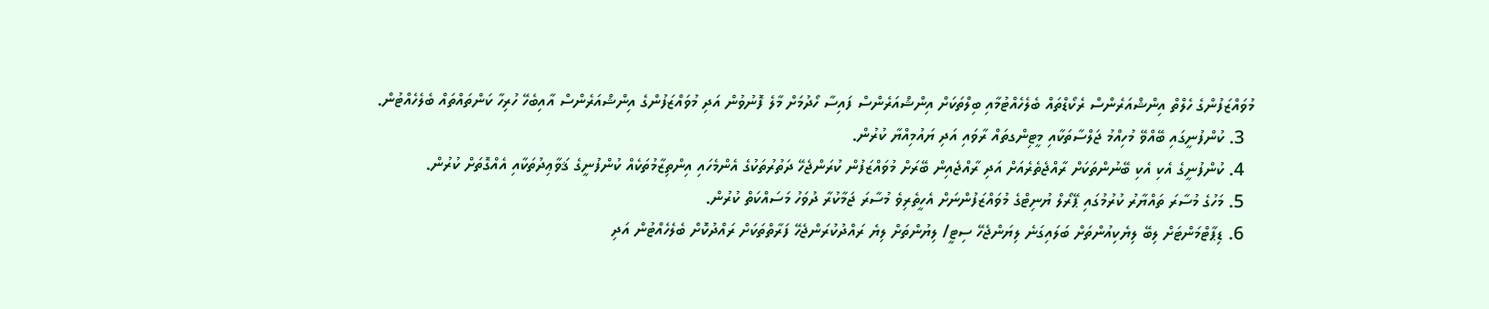މުވައްޒަފުންގެ ހެލްތް އިންޝްއަރެންސް ރެކޯޑްތައް ބެލެހެއްޓުމާއި ބިލްތަކަށް އިންޝްއަރެންސް ފައިސާ ހޯދުމަށް މާލެ ފޮނުވުން އަދި މުވައްޒަފުންގެ އިންޝްއަރެންސް އާއިބެހޭ ހުރިހާ ކަންތައްތައް ބެލެހެއްޓުން.
  3. ކުންފުނީގައި ބޭއްވޭ މުހިއްމު ޖަލްސާތަކާއި މީޓިންގތައް ރާވައި އަދި ޔައުމިއްޔާ ކުރުން.
  4. ކުންފުނީގެ އެކި އެކި ބޭނުންތަކަށް ރާއްޖެތެރެއަށް އަދި ރާއްޖެއިން ބޭރަށް މުވައްޒަފުން ކުރަންޖެހޭ ދަތުރުތަކުގެ އެންމެހައި އިންތިޒާމުތަކެއް ކުންފުނީގެ ޤަވާޢިދުތަކާއި އެއްގޮތަށް ކުރުން.
  5. މަހުގެ މުސާރަ ތައްޔާރު ކުރުމުގައި ޕޭރޯލް ޔުނިޓްގެ މުވައްޒަފުންނަށް އެހީތެރިވެ މުސާރަ ޖަމާކުރާ ދުވަހު މަސައްކަތް ކުރުން.
  6. ޑިޕާޓްމަންޓަށް ލިބޭ ލިޔެކިއުންތަށް ބަލައިގަނެ ލިޔަންޖެހޭ ސިޓީ/ ލިޔުންތަށް ލިޔެ ރައްދުކުރަންޖެހޭ ފަރާތްތަކަށް ރައްދުކޮށް ބެލެހެއްޓުން އަދި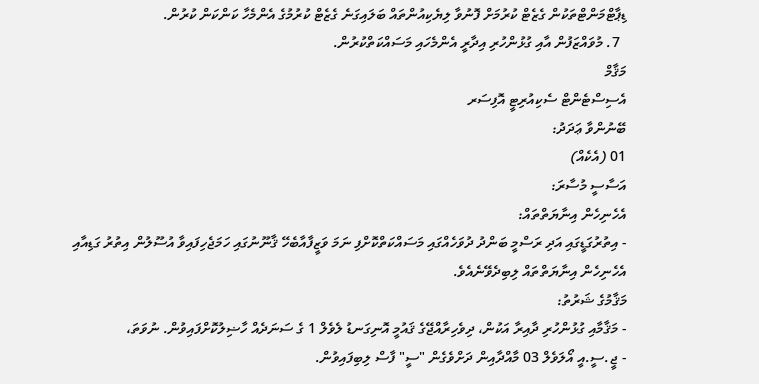ޑިޕާޓްމަންޓްތަކުން ގެޒެޓް ކުރުމަށް ފޮނުވާ ލިޔެކިއުންތައް ބަލައިގަނެ ގެޒެޓް ކުރުމުގެ އެންމެހާ ކަންކަން ކުރުން.
  7. މުވައްޒަފުން އާއި ގުޅުންހުރި އިދާރީ އެންމެހައި މަސައްކަތްކުރުން.
މަޤާމް
އެސިސްޓެންޓް ސެކިއުރިޓީ އޮފިސަރ
ބޭނުންވާ ޢަދަދު:
01 (އެކެއް)
އަސާސީ މުސާރަ:
އެހެނިހެން އިނާޔަތްތައް:
- އިތުރުގަޑީގައި އަދި ރަސްމީ ބަންދު ދުވަހެއްގައި މަސައްކަތްކޮށްފި ނަމަ ވަޒީފާއާބެހޭ ޤާނޫނުގައި ހަމަޖެހިފައިވާ އުސޫލުން އިތުރު ގަޑިއާއި އެހެނިހެން އިނާޔަތްތައް ލިބިދެވޭނެއެވެ.
މަޤާމުގެ ޝަރުތު:
- މަޤާމާއި ގުޅުންހުރި ދާއިރާ އަކުން، ދިވެހިރާއްޖޭގެ ޤައުމީ އޮނިގަނޑު ލެވެލް 1 ގެ ސަނަދެއް ހާޟިލުކޮށްފައިވުން. ނުވަތަ،
- ޖީ.ސީ.އީ އޯލަވެލް 03 މާއްދާއިން ދަށްވެގެން "ސީ" ފާސް ލިބިފައިވުން.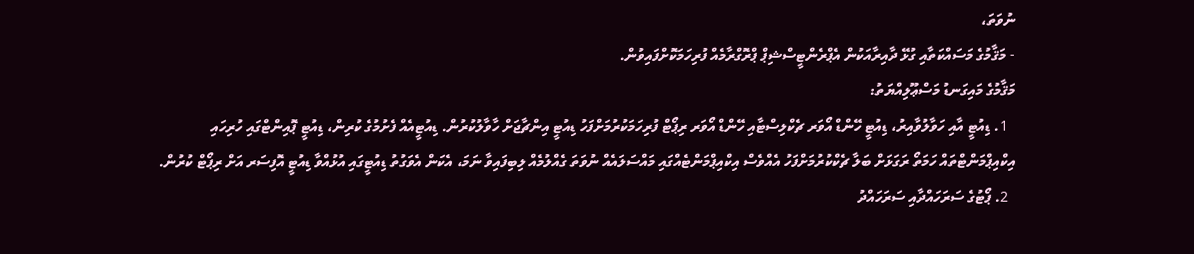ނުވަތަ،
- މަޤާމުގެ މަސައްކަތާއި ގުޅޭ ދާއިރާއަކުން އެޕްރެންޓީސްޝިޕް ޕްރޮގްރާމެއް ފުރިހަމަކޮށްފައިވުން.
މަޤާމުގެ މައިގަނޑު މަސްޢޫލިއްޔަތު:
  1. ޑިއުޓީ އާއި ހަވާލުވާއިރު، ޑިއުޓީ ހޭންޑް އޯވަރ ޗެކްލިސްޓާއި ހޭންޑް އޯވަރ ރިޕޯޓް ފުރިހަމަކުރުމަށްފަހު ޑިއުޓީ އިންޗާޖަށް ހާވާލުކުރުން. ޑިއުޓީއެއް ފެށުމުގެ ކުރިން، ޑިއުޓީ ޕޮއިންޓްގައި ހުރިހައި އިކްއިޕްމަންޓްތައް ހަމަތޯ ރަގަޅަށް ބަލާ ޗެކްކުރުމަށްފަހު އެއްވެސް އިކްއިޕްމަންޓެއްގައި މައްސަލައެއް ނުވަތަ ގެއްލުމެއް ލިބިފައިވާ ނަމަ، އެކަން އެވަގުތު ޑިއުޓީގައި އުޅުއްވާ ޑިއުޓީ އޮފިސަރ އަށް ރިޕޯޓް ކުރުން.
  2. ޕޯޓުގެ ސަރަހައްދާއި ސަރަހައްދު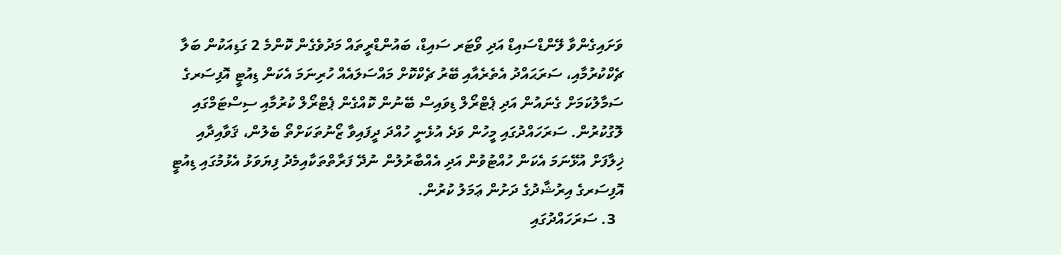ވަށައިގެންވާ ލޭންޑްސައިޑް އަދި ވޯޓަރ ސައިޑް، ބައުންޑްރީތައް މަދުވެގެން ކޮންމެ 2 ގަޑިއަކުން ބަލާ ޗެކްކުރުމާއި، ސަރަޙައްދު އެތެރެއާއި ބޭރު ޗެކްކޮށް މައްސަލައެއް ހުރިނަމަ އެކަން ޑިއުޓީ އޮފިސަރގެ ސަމާލުކަމަށް ގެނައުން އަދި ޕެޓްރޯލް ޑިވައިސް ބޭނުން ކޮއްގެން ޕެޓްރޯލް ކުރުމާއި ސިސްޓަމްގައި ލޮގުކުރުން. ސަރަހައްދުގައި މީހުން ވަދެ އުޅެނީ ހުއްދަ ދީފައިވާ ޒޯނުތަކަށްތޯ ބެލުން، ޤަވާއިދާއި ޚިލާފަށް އުޅޭނަމަ އެކަން ހުއްޓުވުން އަދި އެއްބާރުލުން ނުދޭ ފަރާތްތަކާއިމެދު ފިޔަވަޅު އެޅުމުގައި ޑިއުޓީ އޮފިސަރގެ އިރުޝާދުގެ ދަށުން ޢަމަލު ކުރުން.
  3. ސަރަހައްދުގައި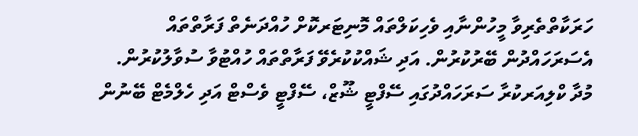ހަރަކާތްތެރިވާ މީހުންނާއި ވެހިކަލްތައް މޮނިޓަރކޮށް ހުއްދަނެތް ފަރާތްތައް އެސަރަހައްދުން ބޭރުކުރުން. އަދި ޝައްކުކުރެވޭ ފަރާތްތައް ހުއްޓުވާ ސުވާލުކުރުން. މުދާ ކްލިއަރކުރާ ސަރަހައްދުގައި ސޭފްޓީ ޝޫޒް، ސޭފްޓީ ވެސްޓް އަދި ހެލްމެޓް ބޭނުން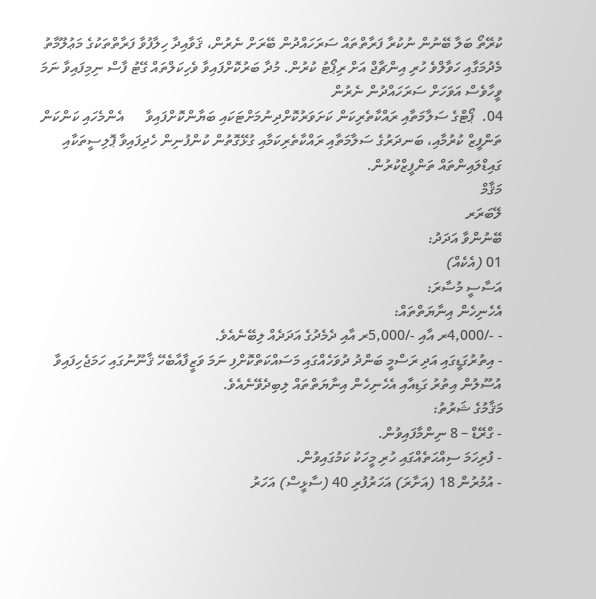ކުރޭތޯ ބަލާ ބޭނުން ނުކުރާ ފަރާތްތައް ސަރަހައްދުން ބޭރަށް ނެރުން، ޤަވާއިދާ ހިލާފުވާ ފަރާތްތަކުގެ މަޢުލޫމާތު މެދުމަގާއި ހަވާލްވެ ހުރި އިންޗާޖް އަށް ރިޕޯޓު ކުރުން. މުދާ ބަރުކޮށްފައިވާ ވެހިކަލްތައް ގޭޓު ފާސް ނިމިފައިވާ ނަމަ ވީހާވެސް އަވަހަށް ސަރަހައްދުން ނެރުން
04.  ޕޯޓްގެ ސަލާމަތާއި ރައްކާތެރިކަން ކަށަވަރުކޮށްދިނުމަށްޓަކައި ބަޔާންކޮށްފައިވާ      އެންމެހައި ކަންކަން ތަންފީޒް ކުރުމާއި، ބަނދަރުގެ ސަލާމަތާއި ރައްކާތެރިކަމާއި ގުޅޭގޮތުން ކުންފުނިން ހެދިފައިވާ ޕޮލިސީތަކާއި ގައިޑްލައިންތައް ތަންފީޒްކުރުން.
މަޤާމް
ލޭބަރަރ
ބޭނުންވާ އަދަދު:
01 (އެކެއް)
އަސާސީ މުސާރަ:
އެހެނިހެން އިނާޔަތްތައް:
- -/4,000ރ އާއި -/5,000ރ އާއި ދެމެދުގެ އަދަދެއް ލިބޭނެއެވެ.
- އިތުރުގަޑީގައި އަދި ރަސްމީ ބަންދު ދުވަހެއްގައި މަސައްކަތްކޮށްފި ނަމަ ވަޒީފާއާބެހޭ ޤާނޫނުގައި ހަމަޖެހިފައިވާ އުސޫލުން އިތުރު ގަޑިއާއި އެހެނިހެން އިނާޔަތްތައް ލިބިދެވޭނެއެވެ.
މަޤާމުގެ ޝަރުތު:
- ގްރޭޑް – 8 ނިންމާފައިވުން.
- ފުރިހަމަ ސިއްޙަތެއްގައި ހުރި މީހަކު ކަމުގައިވުން.
- އުމުރުން 18 (އަށާރަ) އަހަރުފުރި 40 (ސާޅީސް) އަހަރު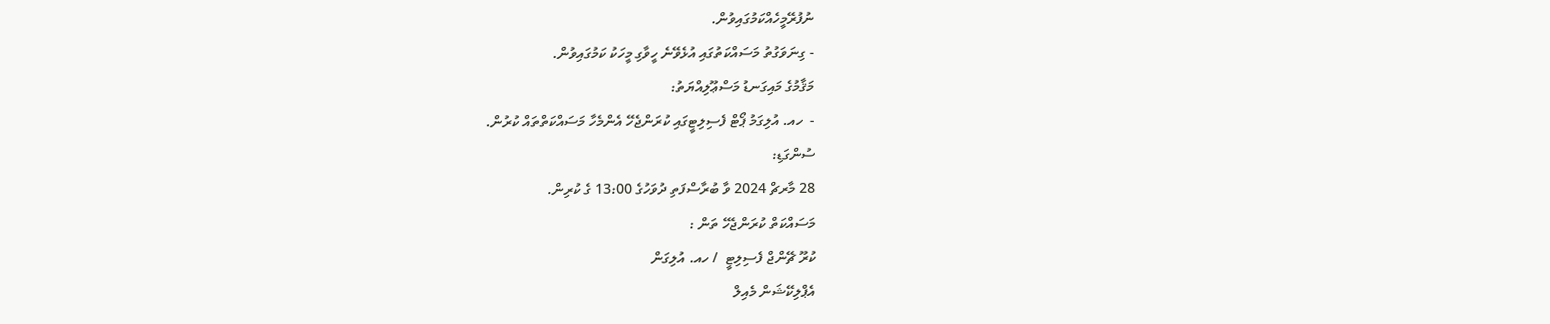ނުފުރޭމީހެއްކަމުގައިވުން.
- ގިނަވަގުތު މަސައްކަތުގައި އުޅެވޭނެ ހީވާގި މީހަކު ކަމުގައިވުން.
މަޤާމުގެ މައިގަނޑު މަސްޢޫލިއްޔަތު:
-  ހއ. އުލިގަމު ޕޯޓް ފެސިލިޓީގައި ކުރަންޖެހޭ އެންމެހާ މަސައްކަތްތައް ކުރުން.
ސުންގަޑި:
28 މާރޗް 2024 ވާ ބުރާސްފަތި ދުވަހުގެ 13:00 ގެ ކުރިން.
މަސައްކަތް ކުރަންޖެހޭ ތަން :
ކުރޫ ޗޭންޖް ފެސިލިޓީ  / ހއ. އުލިގަން
އެޕްލިކޭޝަން މެއިލް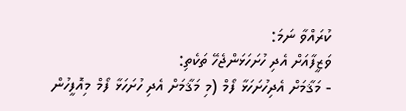ކުރައްވާ ނަމަ:
ވަޒީފާއަށް އެދި ހުށަހަޅަންޖެހޭ ތަކެތި:
- މަޤާމަށް އެދިހުށަހަޅާ ފޯމް (މި މަޤާމަށް އެދި ހުށަހަޅާ ފޯމް މިއޮފީހުން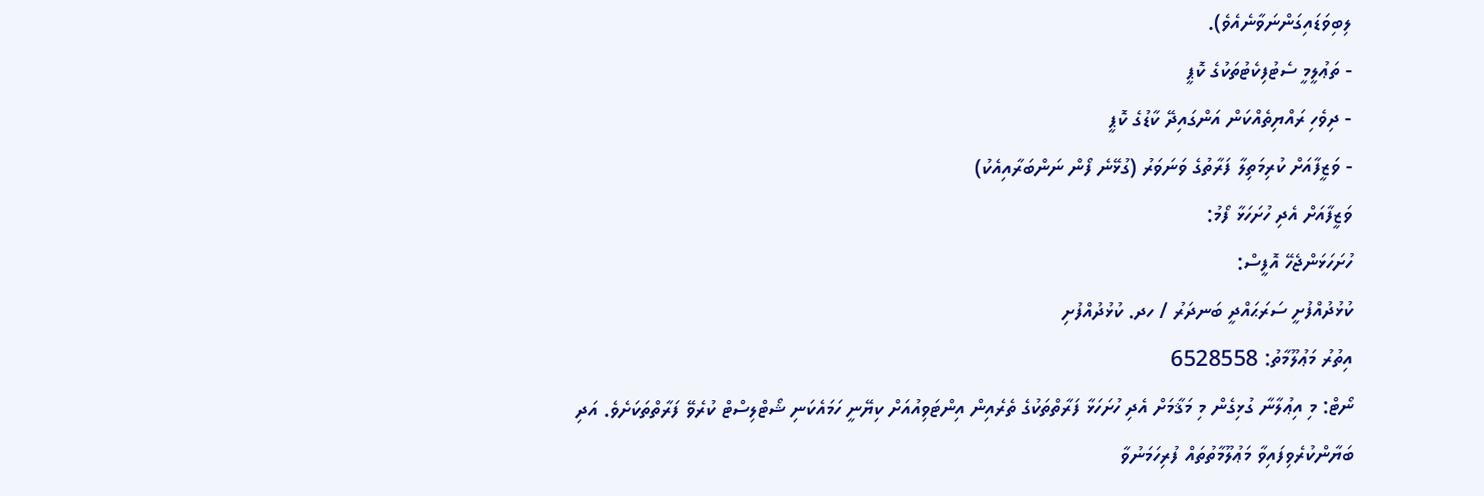ލިބިވަޑައިގަންނަވާނެއެވެ).
- ތަޢުލީމީ ސެޓުފިކެޓުތަކުގެ ކޮޕީ
- ދިވެހި ރައްޔިތެއްކަން އަންގައިދޭ ކާޑުގެ ކޮޕީ
- ވަޒީފާއަށް ކުރިމަތިލާ ފަރާތުގެ ވަނަވަރު (ގުޅޭނެ ފޯން ނަންބަރާއިއެކު)
ވަޒީފާއަށް އެދި ހުށަހަޅާ ފޯމު:
ހުށަހަޅަންޖެހޭ އޮފީސް:
ކުޅުދުއްފުށީ ސަރަޙައްދީ ބަނދަރު / ހދ. ކުޅުދުއްފުށި
އިތުރު މަޢުލޫމާތު: 6528558
ނޯޓް: މި އިޢުލާނާ ގުޅިގެން މި މަޤާމަށް އެދި ހުށަހަޅާ ފަރާތްތަކުގެ ތެރެއިން އިންޓަވިއުއަށް ކިޔޭނީ ހަމައެކަނި ޝޯޓްލިސްޓް ކުރެވޭ ފަރާތްތަކަށެވެ. އަދި ބަޔާންކުރެވިފައިވާ މަޢުލޫމާތުތައް ފުރިހަމަނުވާ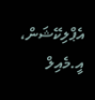އެޕްލިކޭޝަން، އީ.މެއިލް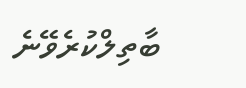ބާތިލްކުރެވޭނެ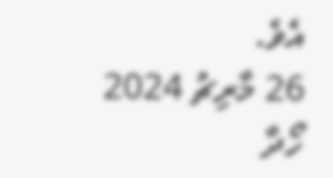އެވެ.
26 މާރިޗު 2024
ހޯދާ